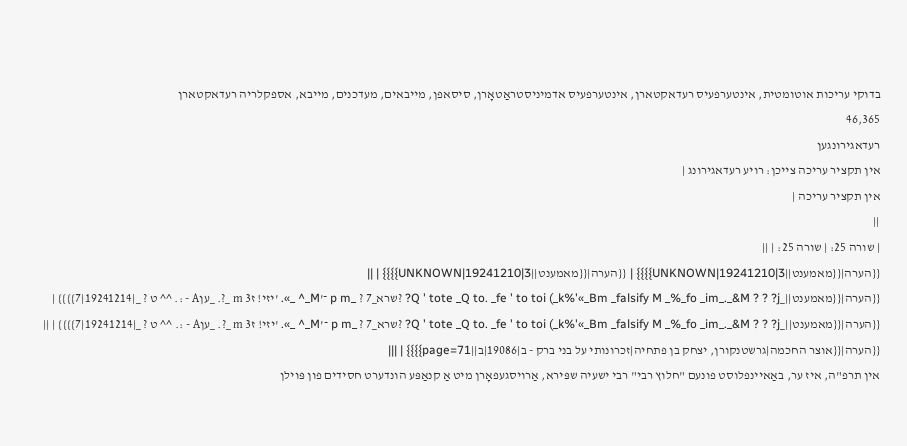בדוקי עריכות אוטומטית, אינטערפעיס רעדאקטארן, אינטערפעיס אדמיניסטראַטאָרן, סיסאפן, מייבאים, מעדכנים, מייבא, אספקלריה רעדאקטארן
46,365
רעדאגירונגען
אין תקציר עריכה צייכן: רויע רעדאגירונג |
אין תקציר עריכה |
||
| שורה 25: | שורה 25: | ||
{{הערה|{{מאמענט||UNKNOWN|19241210|3}}}} | {{הערה|{{מאמענט||UNKNOWN|19241210|3}}}} | ||
{{הערה|{{מאמענט||_Q ' tote _Q to. _fe ' to toi (_k%'«_Bm _falsify M _%_fo _im_._&M ? ? ?j? ?שרא_7 ? _p m ־'M_^ _». 'יזי! זm 3 _?. _עןA - :. ^^ ט ? _|19241214|7}}}} | {{הערה|{{מאמענט||_Q ' tote _Q to. _fe ' to toi (_k%'«_Bm _falsify M _%_fo _im_._&M ? ? ?j? ?שרא_7 ? _p m ־'M_^ _». 'יזי! זm 3 _?. _עןA - :. ^^ ט ? _|19241214|7}}}} | ||
{{הערה|{{אוצר החכמה|גרשטנקורן, יצחק בן פתחיה|זכרונותי על בני ברק - ב|19086|ב||page=71}}}} | |||
אין תרפ"ה, איז ער, באַאיינפלוסט פונעם "חלוץ רבי" רבי ישעיה שפּירא, אַרויסגעפאָרן מיט אַ קנאַפּע הונדערט חסידים פון פּוילן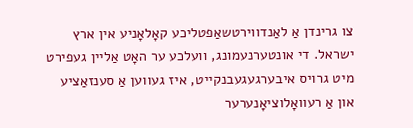צו גרינדן אַ לאַנדווירטשאַפטליכע קאָלאָניע אין ארץ ישראל. די אונטערנעמונג, וועלכע ער האָט אַליין געפירט מיט גרויס איבערגעגעבנקייט, איז געווען אַ סענזאַציע און אַ רעוואָלוציאָנערער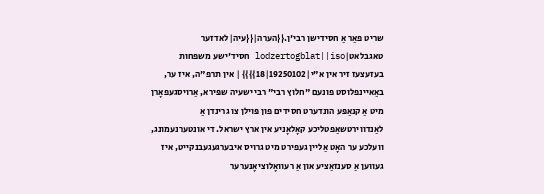שריט פאַר אַ חסידישן רבי'ן.{{הערה|{{עיה|לאדזער טאגבלאט|lodzertogblat||iso חסיד'ישע משפחות בעזעצעז זיר אין א"י|19250102|18}}}} | אין תרפ"ה, איז ער, באַאיינפלוסט פונעם "חלוץ רבי" רבי ישעיה שפּירא, אַרויסגעפאָרן מיט אַ קנאַפּע הונדערט חסידים פון פּוילן צו גרינדן אַ לאַנדווירטשאַפטליכע קאָלאָניע אין ארץ ישראל. די אונטערנעמונג, וועלכע ער האָט אַליין געפירט מיט גרויס איבערגעגעבנקייט, איז געווען אַ סענזאַציע און אַ רעוואָלוציאָנערער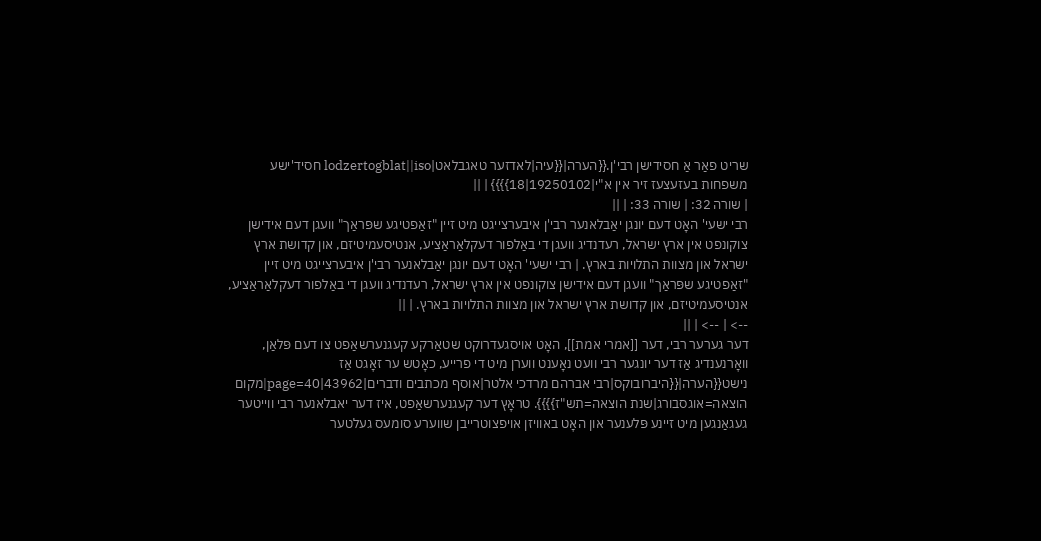שריט פאַר אַ חסידישן רבי'ן.{{הערה|{{עיה|לאדזער טאגבלאט|lodzertogblat||iso חסיד'ישע משפחות בעזעצעז זיר אין א"י|19250102|18}}}} | ||
| שורה 32: | שורה 33: | ||
רבי ישעי' האָט דעם יונגן יאַבלאנער רבי'ן איבערצייגט מיט זיין "זאַפטיגע שפּראַך" וועגן דעם אידישן צוקונפט אין ארץ ישראל, רעדנדיג וועגן די באַלפור דעקלאַראַציע, אנטיסעמיטיזם, און קדושת ארץ ישראל און מצוות התלויות בארץ. | רבי ישעי' האָט דעם יונגן יאַבלאנער רבי'ן איבערצייגט מיט זיין "זאַפטיגע שפּראַך" וועגן דעם אידישן צוקונפט אין ארץ ישראל, רעדנדיג וועגן די באַלפור דעקלאַראַציע, אנטיסעמיטיזם, און קדושת ארץ ישראל און מצוות התלויות בארץ. | ||
--> | --> | ||
דער גערער רבי, דער [[אמרי אמת]], האָט אויסגעדרוקט שטאַרקע קעגנערשאַפט צו דעם פּלאַן, וואָרנענדיג אַז דער יונגער רבי וועט נאָענט ווערן מיט די פרייע, כאָטש ער זאָגט אַז נישט{{הערה|{{היברובוקס|רבי אברהם מרדכי אלטר|אוסף מכתבים ודברים|43962|page=40|מקום הוצאה=אוגסבורג|שנת הוצאה=תש"ז}}}}. טראָץ דער קעגנערשאַפט, איז דער יאבלאנער רבי ווייטער געגאַנגען מיט זיינע פּלענער און האָט באוויזן אויפצוטרייבן שווערע סומעס געלטער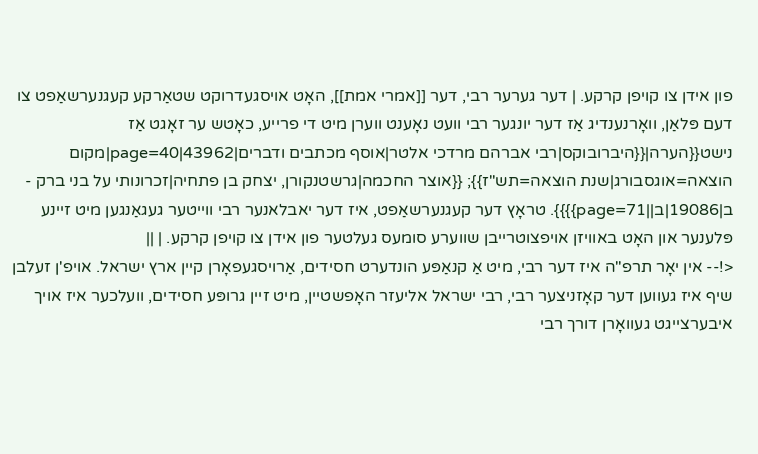פון אידן צו קויפן קרקע. | דער גערער רבי, דער [[אמרי אמת]], האָט אויסגעדרוקט שטאַרקע קעגנערשאַפט צו דעם פּלאַן, וואָרנענדיג אַז דער יונגער רבי וועט נאָענט ווערן מיט די פרייע, כאָטש ער זאָגט אַז נישט{{הערה|{{היברובוקס|רבי אברהם מרדכי אלטר|אוסף מכתבים ודברים|43962|page=40|מקום הוצאה=אוגסבורג|שנת הוצאה=תש"ז}}; {{אוצר החכמה|גרשטנקורן, יצחק בן פתחיה|זכרונותי על בני ברק - ב|19086|ב||page=71}}}}. טראָץ דער קעגנערשאַפט, איז דער יאבלאנער רבי ווייטער געגאַנגען מיט זיינע פּלענער און האָט באוויזן אויפצוטרייבן שווערע סומעס געלטער פון אידן צו קויפן קרקע. | ||
<!-- אין יאָר תרפ"ה איז דער רבי, מיט אַ קנאַפּע הונדערט חסידים, אַרויסגעפאָרן קיין ארץ ישראל. אויפ'ן זעלבן שיף איז געווען דער קאָזניצער רבי, רבי ישראל אליעזר האָפשטיין, מיט זיין גרופּע חסידים, וועלכער איז אויך איבערצייגט געוואָרן דורך רבי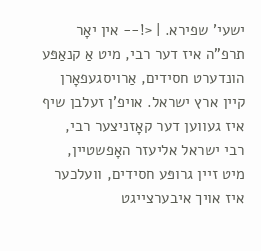ישעי' שפירא. | <!-- אין יאָר תרפ"ה איז דער רבי, מיט אַ קנאַפּע הונדערט חסידים, אַרויסגעפאָרן קיין ארץ ישראל. אויפ'ן זעלבן שיף איז געווען דער קאָזניצער רבי, רבי ישראל אליעזר האָפשטיין, מיט זיין גרופּע חסידים, וועלכער איז אויך איבערצייגט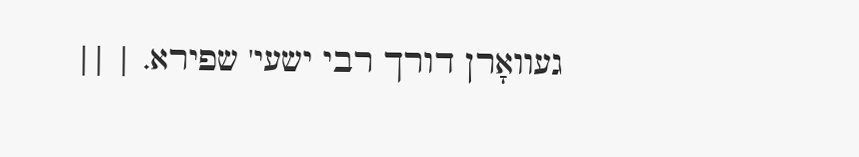געוואָרן דורך רבי ישעי' שפירא. | ||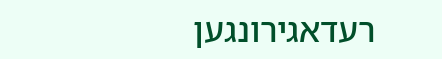רעדאגירונגען